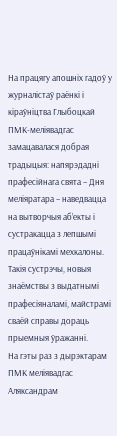На працягу апошніх гадоў у журналістаў раёнкі і кіраўніцтва Глыбоцкай ПМК-меліявадгас замацавалася добрая традыцыя: напярэдадні прафесійнага свята – Дня меліяратара – наведвацца на вытворчыя аб’екты і сустракацца з лепшымі працаўнікамі мехкалоны. Такія сустрэчы, новыя знаёмствы з выдатнымі прафесіяналамі, майстрамі сваёй справы дораць прыемныя ўражанні.
На гэты раз з дырэктарам ПМК меліявадгас Аляксандрам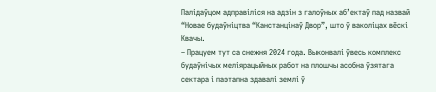Палідаўцом адправіліся на адзін з галоўных аб’ектаў пад назвай “Новае будаўніцтва “Канстанцінаў Двор”, што ў ваколіцах вёскі Квачы.
– Працуем тут са снежня 2024 года. Выконвалі ўвесь комплекс будаўнічых меліярацыйных работ на плошчы асобна ўзятага сектара і паэтапна здавалі землі ў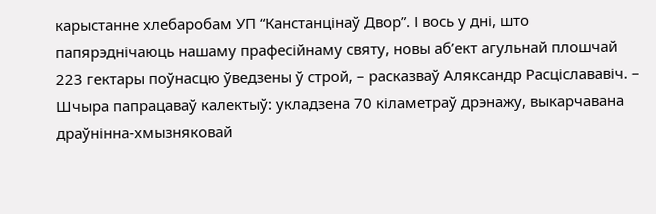карыстанне хлебаробам УП “Канстанцінаў Двор”. І вось у дні, што папярэднічаюць нашаму прафесійнаму святу, новы аб’ект агульнай плошчай 223 гектары поўнасцю ўведзены ў строй, – расказваў Аляксандр Расціслававіч. – Шчыра папрацаваў калектыў: укладзена 70 кіламетраў дрэнажу, выкарчавана драўнінна-хмызняковай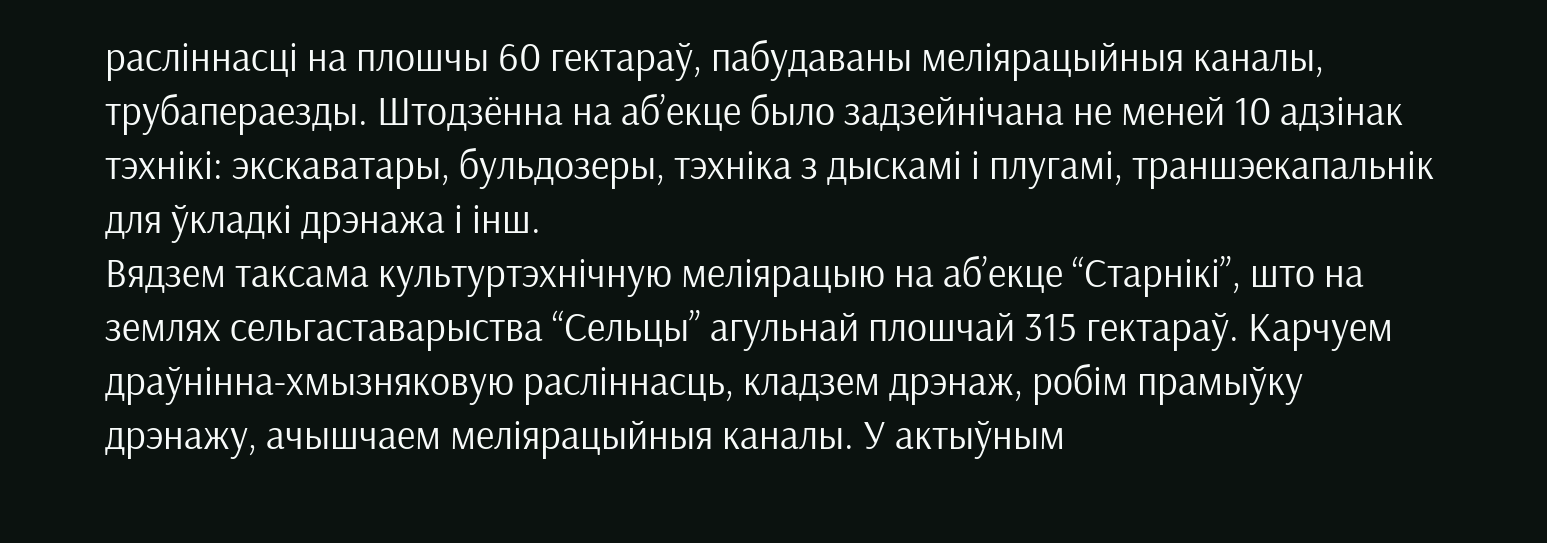расліннасці на плошчы 60 гектараў, пабудаваны меліярацыйныя каналы, трубапераезды. Штодзённа на аб’екце было задзейнічана не меней 10 адзінак тэхнікі: экскаватары, бульдозеры, тэхніка з дыскамі і плугамі, траншэекапальнік для ўкладкі дрэнажа і інш.
Вядзем таксама культуртэхнічную меліярацыю на аб’екце “Старнікі”, што на землях сельгаставарыства “Сельцы” агульнай плошчай 315 гектараў. Карчуем драўнінна-хмызняковую расліннасць, кладзем дрэнаж, робім прамыўку дрэнажу, ачышчаем меліярацыйныя каналы. У актыўным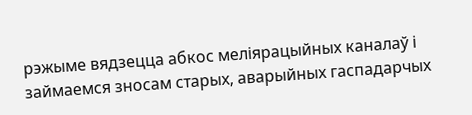рэжыме вядзецца абкос меліярацыйных каналаў і займаемся зносам старых, аварыйных гаспадарчых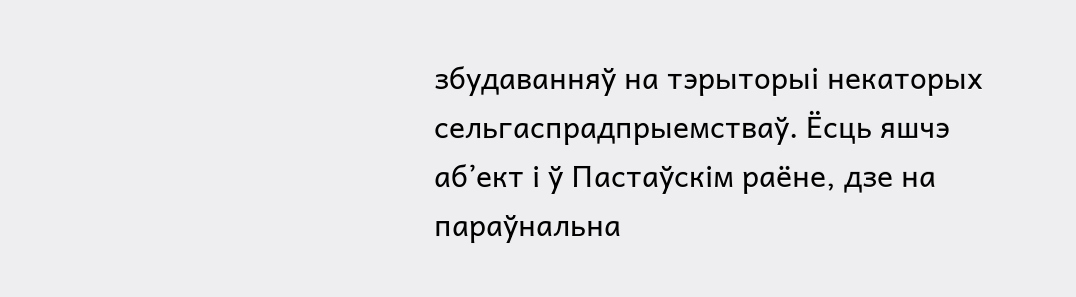збудаванняў на тэрыторыі некаторых сельгаспрадпрыемстваў. Ёсць яшчэ аб’ект і ў Пастаўскім раёне, дзе на параўнальна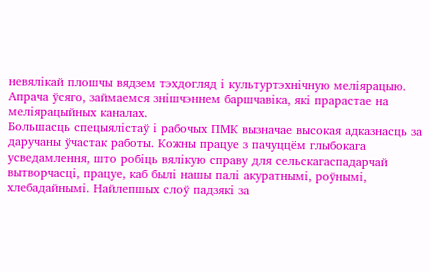невялікай плошчы вядзем тэхдогляд і культуртэхнічную меліярацыю. Апрача ўсяго, займаемся знішчэннем баршчавіка, які прарастае на меліярацыйных каналах.
Большасць спецыялістаў і рабочых ПМК вызначае высокая адказнасць за даручаны ўчастак работы. Кожны працуе з пачуццём глыбокага усведамлення, што робіць вялікую справу для сельскагаспадарчай вытворчасці, працуе, каб былі нашы палі акуратнымі, роўнымі, хлебадайнымі. Найлепшых слоў падзякі за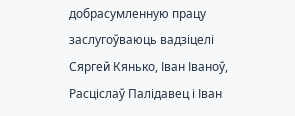добрасумленную працу заслугоўваюць вадзіцелі Сяргей Кянько, Іван Іваноў, Расціслаў Палідавец і Іван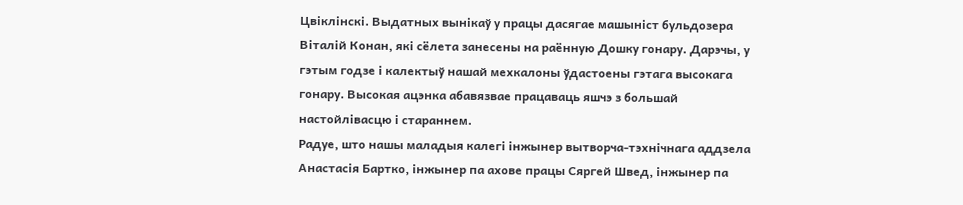Цвіклінскі. Выдатных вынікаў у працы дасягае машыніст бульдозера Віталій Конан, які сёлета занесены на раённую Дошку гонару. Дарэчы, у гэтым годзе і калектыў нашай мехкалоны ўдастоены гэтага высокага гонару. Высокая ацэнка абавязвае працаваць яшчэ з большай настойлівасцю і стараннем.
Радуе, што нашы маладыя калегі інжынер вытворча-тэхнічнага аддзела Анастасія Бартко, інжынер па ахове працы Сяргей Швед, інжынер па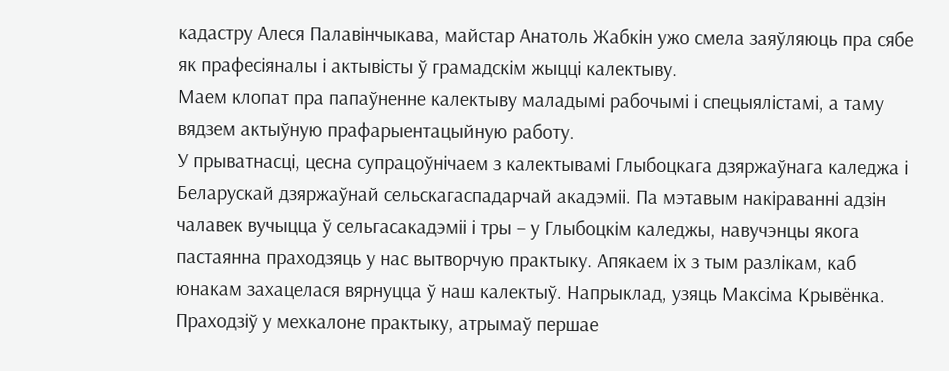кадастру Алеся Палавінчыкава, майстар Анатоль Жабкін ужо смела заяўляюць пра сябе як прафесіяналы і актывісты ў грамадскім жыцці калектыву.
Маем клопат пра папаўненне калектыву маладымі рабочымі і спецыялістамі, а таму вядзем актыўную прафарыентацыйную работу.
У прыватнасці, цесна супрацоўнічаем з калектывамі Глыбоцкага дзяржаўнага каледжа і Беларускай дзяржаўнай сельскагаспадарчай акадэміі. Па мэтавым накіраванні адзін чалавек вучыцца ў сельгасакадэміі і тры – у Глыбоцкім каледжы, навучэнцы якога пастаянна праходзяць у нас вытворчую практыку. Апякаем іх з тым разлікам, каб юнакам захацелася вярнуцца ў наш калектыў. Напрыклад, узяць Максіма Крывёнка. Праходзіў у мехкалоне практыку, атрымаў першае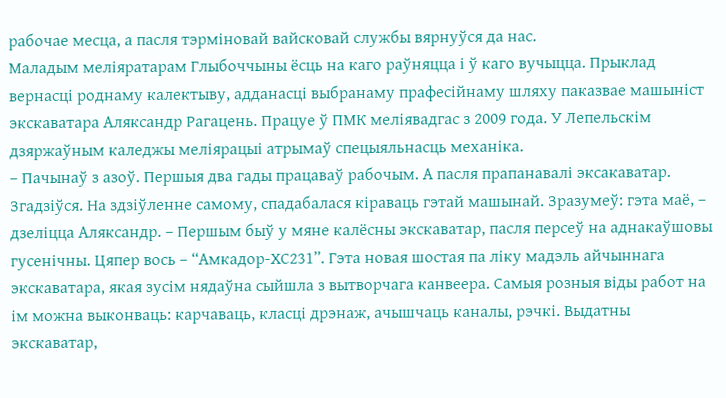рабочае месца, а пасля тэрміновай вайсковай службы вярнуўся да нас.
Маладым меліяратарам Глыбоччыны ёсць на каго раўняцца і ў каго вучыцца. Прыклад вернасці роднаму калектыву, адданасці выбранаму прафесійнаму шляху паказвае машыніст экскаватара Аляксандр Рагацень. Працуе ў ПМК меліявадгас з 2009 года. У Лепельскім дзяржаўным каледжы меліярацыі атрымаў спецыяльнасць механіка.
– Пачынаў з азоў. Першыя два гады працаваў рабочым. А пасля прапанавалі эксакаватар. Згадзіўся. На здзіўленне самому, спадабалася кіраваць гэтай машынай. Зразумеў: гэта маё, – дзеліцца Аляксандр. – Першым быў у мяне калёсны экскаватар, пасля персеў на аднакаўшовы гусенічны. Цяпер вось – “Амкадор-ХС231”. Гэта новая шостая па ліку мадэль айчыннага экскаватара, якая зусім нядаўна сыйшла з вытворчага канвеера. Самыя розныя віды работ на ім можна выконваць: карчаваць, класці дрэнаж, ачышчаць каналы, рэчкі. Выдатны экскаватар,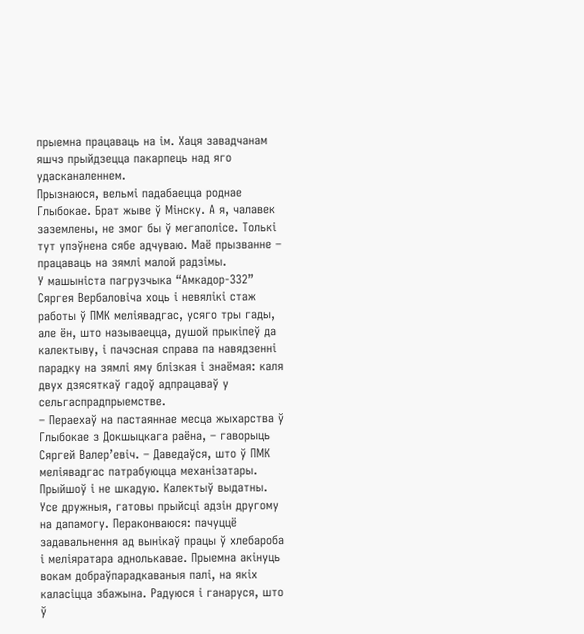прыемна працаваць на ім. Хаця завадчанам яшчэ прыйдзецца пакарпець над яго удасканаленнем.
Прызнаюся, вельмі падабаецца роднае Глыбокае. Брат жыве ў Мінску. А я, чалавек заземлены, не змог бы ў мегаполісе. Толькі тут упэўнена сябе адчуваю. Маё прызванне – працаваць на зямлі малой радзімы.
У машыніста пагрузчыка “Амкадор-332” Сяргея Вербаловіча хоць і невялікі стаж работы ў ПМК меліявадгас, усяго тры гады, але ён, што называецца, душой прыкіпеў да калектыву, і пачэсная справа па навядзенні парадку на зямлі яму блізкая і знаёмая: каля двух дзясяткаў гадоў адпрацаваў у сельгаспрадпрыемстве.
– Пераехаў на пастаяннае месца жыхарства ў Глыбокае з Докшыцкага раёна, – гаворыць Сяргей Валер’евіч. – Даведаўся, што ў ПМК меліявадгас патрабуюцца механізатары. Прыйшоў і не шкадую. Калектыў выдатны. Усе дружныя, гатовы прыйсці адзін другому на дапамогу. Пераконваюся: пачуццё задавальнення ад вынікаў працы ў хлебароба і меліяратара аднолькавае. Прыемна акінуць вокам добраўпарадкаваныя палі, на якіх каласіцца збажына. Радуюся і ганаруся, што ў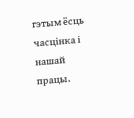гэтым ёсць часцінка і нашай працы.